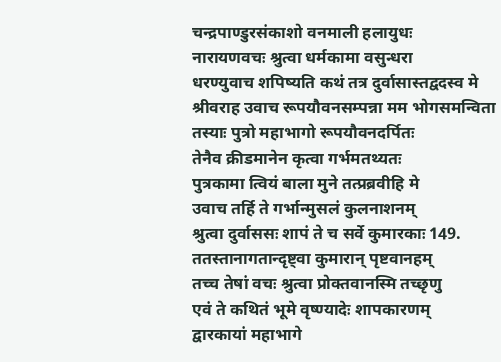चन्द्रपाण्डुरसंकाशो वनमाली हलायुधः
नारायणवचः श्रुत्वा धर्मकामा वसुन्धरा
धरण्युवाच शपिष्यति कथं तत्र दुर्वासास्तद्वदस्व मे
श्रीवराह उवाच रूपयौवनसम्पन्ना मम भोगसमन्विता
तस्याः पुत्रो महाभागो रूपयौवनदर्पितः
तेनैव क्रीडमानेन कृत्वा गर्भमतथ्यतः
पुत्रकामा त्वियं बाला मुने तत्प्रब्रवीहि मे
उवाच तर्हि ते गर्भान्मुसलं कुलनाशनम्
श्रुत्वा दुर्वाससः शापं ते च सर्वे कुमारकाः 149.
ततस्तानागतान्दृष्ट्वा कुमारान् पृष्टवानहम्
तच्च तेषां वचः श्रुत्वा प्रोक्तवानस्मि तच्छृणु
एवं ते कथितं भूमे वृष्ण्यादेः शापकारणम्
द्वारकायां महाभागे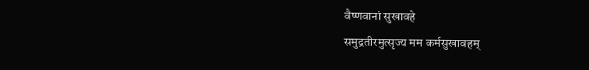वैष्णवानां सुखावहे
समुद्रतीरमुत्सृज्य मम कर्मसुखावहम्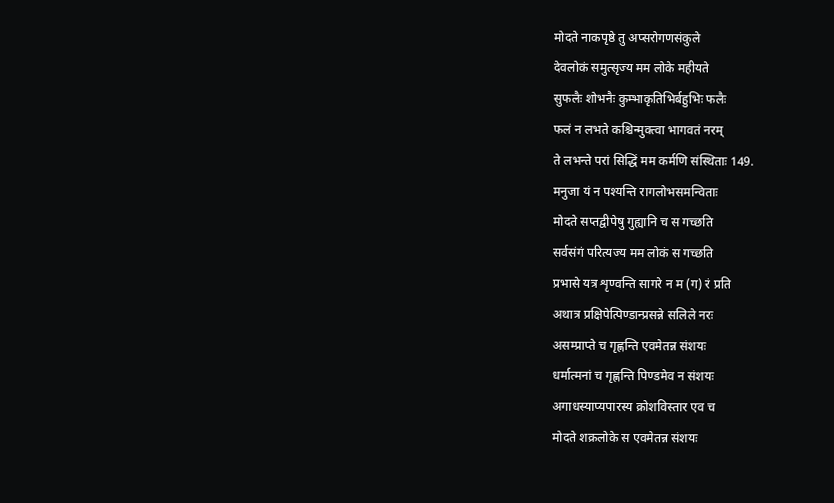मोदते नाकपृष्ठे तु अप्सरोगणसंकुले
देवलोकं समुत्सृज्य मम लोके महीयते
सुफलैः शोभनैः कुम्भाकृतिभिर्बहुभिः फलैः
फलं न लभते कश्चिन्मुक्त्वा भागवतं नरम्
ते लभन्ते परां सिद्धिं मम कर्मणि संस्थिताः 149.
मनुजा यं न पश्यन्ति रागलोभसमन्विताः
मोदते सप्तद्वीपेषु गुह्यानि च स गच्छति
सर्वसंगं परित्यज्य मम लोकं स गच्छति
प्रभासे यत्र शृण्वन्ति सागरे न म (ग) रं प्रति
अथात्र प्रक्षिपेत्पिण्डान्प्रसन्ने सलिले नरः
असम्प्राप्ते च गृह्णन्ति एवमेतन्न संशयः
धर्मात्मनां च गृह्णन्ति पिण्डमेव न संशयः
अगाधस्याप्यपारस्य क्रोशविस्तार एव च
मोदते शक्रलोके स एवमेतन्न संशयः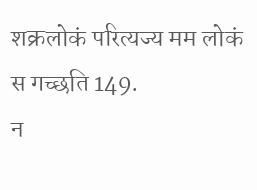शक्रलोकं परित्यज्य मम लोकं स गच्छति 149.
न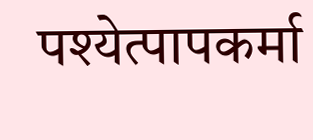पश्येत्पापकर्मा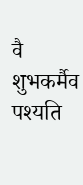वै शुभकर्मैव पश्यति